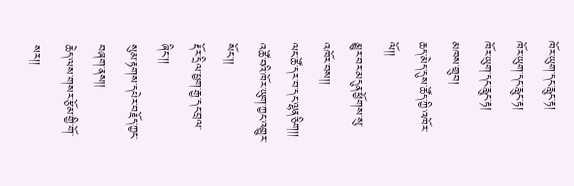ཁོར་ཡུག་དང་རླུང་རྟ།
ཁོར་ཡུག་དང་རླུང་རྟ།
ཁོར་ཡུག་དང་རླུང་རྟ།
མཁས་གྲུབ།
ཆད་མེད་དུས་ཚོད་ཀྱི་འཁོར་ལོ།།
མྱུར་བར་མདུན་ཕྱོགས་སུ་འཁོར་བས།།
ལང་ཚོ་དར་བ་དང་ལྷན་ཅིག།།
འཚོ་བའི་ཁོར་ཡུག་ཀྱང་འགྱུར་སོང་།།
རྡོར་དྲིལ་ཕྱག་རྒྱ་དང་བྲལ་ཞིང་།།
སུམ་རྟགས་དཔེར་བརྗོད་ཀྱང་བཞག་ནས།།
ཆེད་ལས་གསར་རྩོམ་གྱི་གོ་སར།།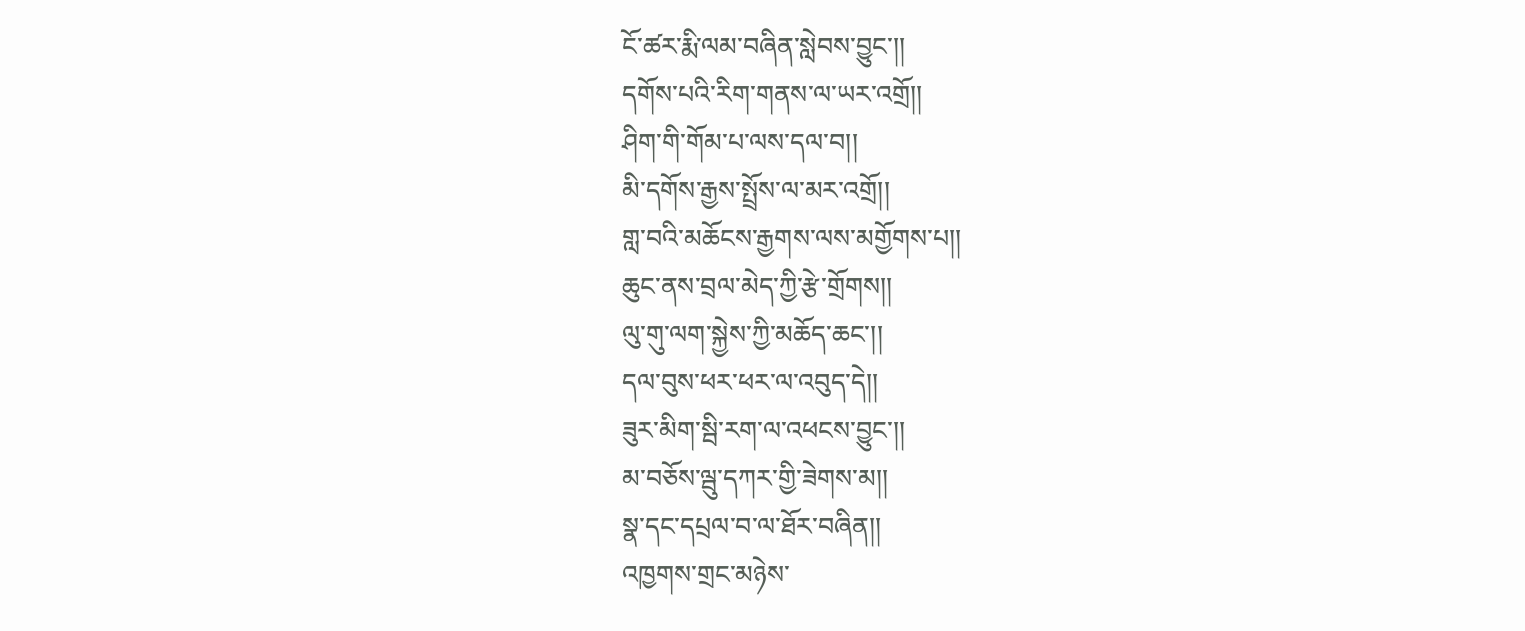ངོ་ཚར་རྨི་ལམ་བཞིན་སླེབས་བྱུང་།།
དགོས་པའི་རིག་གནས་ལ་ཡར་འགྲོ།།
ཤིག་གི་གོམ་པ་ལས་དལ་བ།།
མི་དགོས་རྒྱས་སྤྲོས་ལ་མར་འགྲོ།།
གླ་བའི་མཆོངས་རྒྱགས་ལས་མགྱོགས་པ།།
ཆུང་ནས་བྲལ་མེད་ཀྱི་རྩེ་གྲོགས།།
ལུ་གུ་ལག་སྐྱེས་ཀྱི་མཆོད་ཆང་།།
དལ་བུས་ཕར་ཕར་ལ་འབུད་དེ།།
ཟུར་མིག་སྦི་རག་ལ་འཕངས་བྱུང་།།
མ་བཅོས་ལྦུ་དཀར་གྱི་ཟེགས་མ།།
སྣ་དང་དཔྲལ་བ་ལ་ཐོར་བཞིན།།
འཁྱགས་གྲང་མཉེས་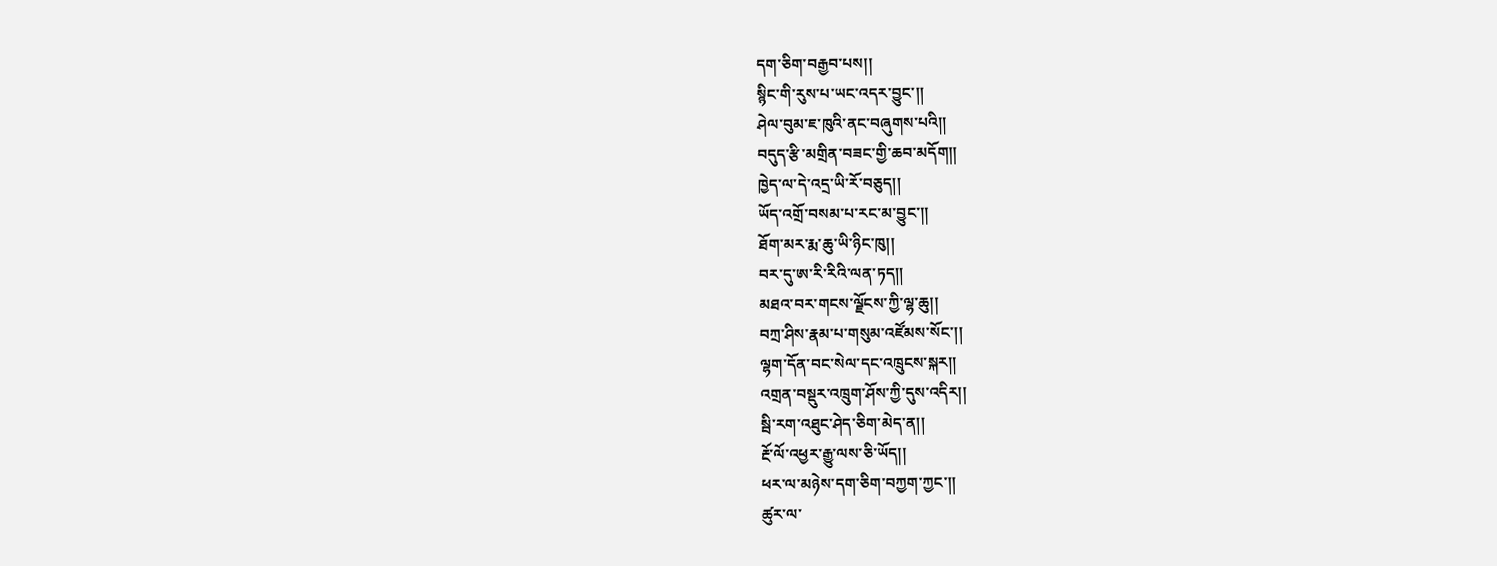དག་ཅིག་བརྒྱབ་པས།།
སྙིང་གི་རུས་པ་ཡང་འདར་བྱུང་།།
ཤེལ་བུམ་ཇ་ཁུའི་ནང་བཞུགས་པའི།།
བདུད་རྩི་མགྲིན་བཟང་གྱི་ཆབ་མདོག།།
ཁྱེད་ལ་དེ་འདྲ་ཡི་རོ་བཅུད།།
ཡོད་འགྲོ་བསམ་པ་རང་མ་བྱུང་།།
ཐོག་མར་རྨ་ཆུ་ཡི་ཉིང་ཁུ།།
བར་དུ་ཨ་རི་རིའི་ལན་ཏད།།
མཐའ་བར་གངས་ལྗོངས་ཀྱི་ལྷ་ཆུ།།
བཀྲ་ཤིས་རྣམ་པ་གསུམ་འཛོམས་སོང་།།
ལྷག་དོན་བང་སེལ་དང་འཁྲུངས་སྐར།།
འགྲན་བསྡུར་འཁྲུག་ཤོས་ཀྱི་དུས་འདིར།།
སྦི་རག་འཐུང་ཤེད་ཅིག་མེད་ན།།
རྔོ་ལོ་འཕྱར་རྒྱུ་ལས་ཅི་ཡོད།།
ཕར་ལ་མཉེས་དག་ཅིག་བཀྱག་ཀྱང་།།
ཚུར་ལ་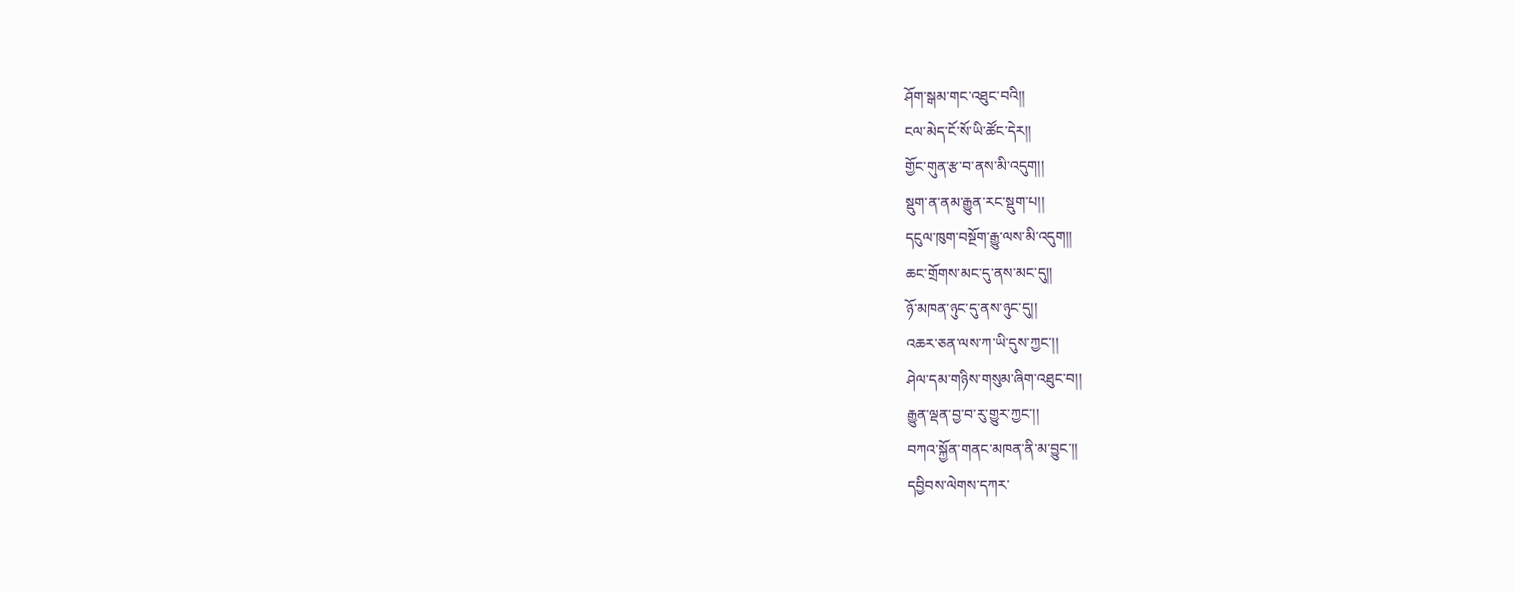ཤོག་སྒམ་གང་འཐུང་བའི།།
ངལ་མེད་ངོ་སོ་ཡི་ཚོང་དེར།།
གྱོང་གུན་རྩ་བ་ནས་མི་འདུག།།
སྡུག་ན་ནམ་རྒྱུན་རང་སྡུག་པ།།
དངུལ་ཁུག་བསྔོག་རྒྱུ་ལས་མི་འདུག།།
ཆང་གྲོགས་མང་དུ་ནས་མང་དུ།།
ཉོ་མཁན་ཉུང་དུ་ནས་ཉུང་དུ།།
འཆར་ཅན་ལས་ཀ་ཡི་དུས་ཀྱང་།།
ཤེལ་དམ་གཉིས་གསུམ་ཞིག་འཐུང་བ།།
རྒྱུན་ལྡན་བྱ་བ་རུ་གྱུར་ཀྱང་།།
བཀའ་སྐྱོན་གནང་མཁན་ནི་མ་བྱུང་།།
དབྱིབས་ལེགས་དཀར་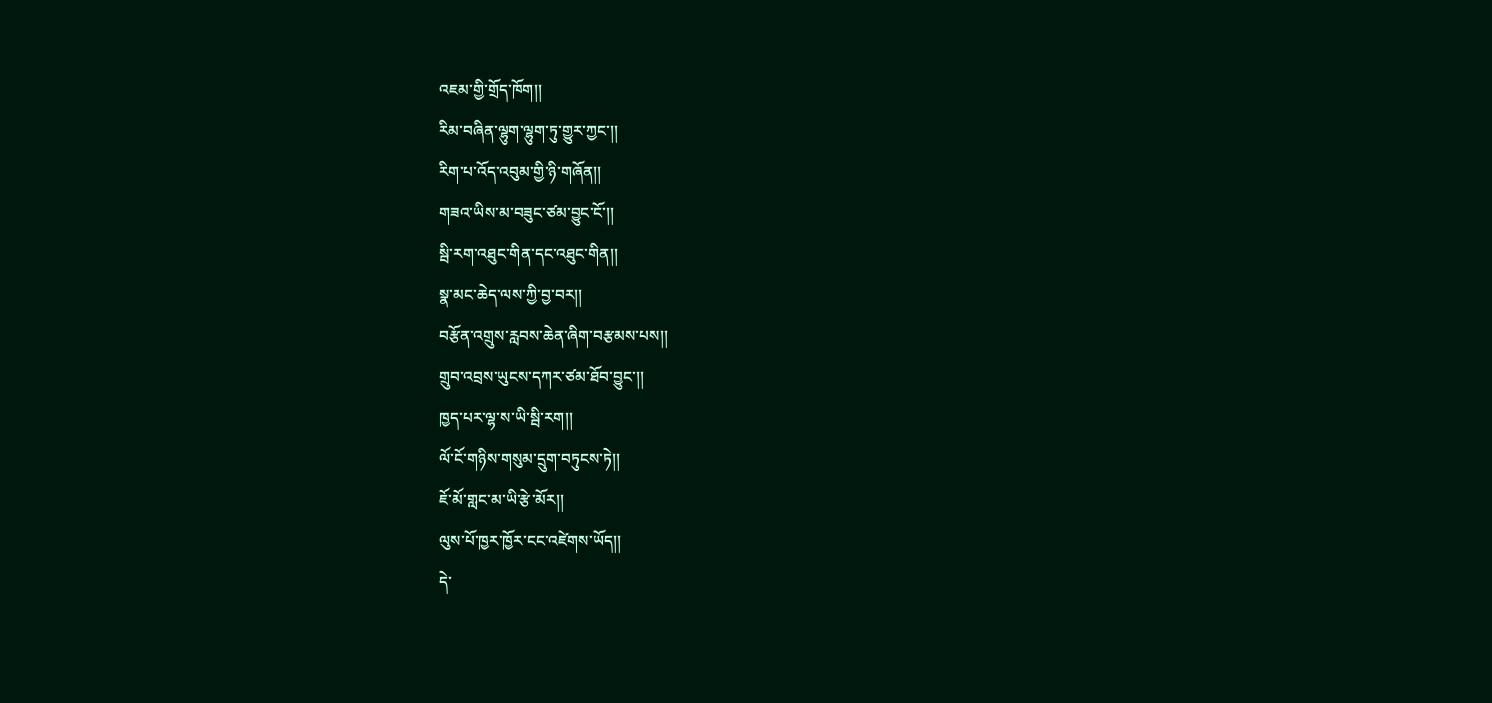འཇམ་གྱི་གྲོད་ཁོག།།
རིམ་བཞིན་ལྷུག་ལྷུག་ཏུ་གྱུར་ཀྱང་།།
རིག་པ་འོད་འབུམ་གྱི་ཉི་གཞོན།།
གཟའ་ཡིས་མ་བཟུང་ཙམ་བྱུང་ངོ་།།
སྦི་རག་འཐུང་གིན་དང་འཐུང་གིན།།
སྣ་མང་ཆེད་ལས་ཀྱི་བྱ་བར།།
བརྩོན་འགྲུས་རླབས་ཆེན་ཞིག་བརྩམས་པས།།
གྲུབ་འབྲས་ཡུངས་དཀར་ཙམ་ཐོབ་བྱུང་།།
ཁྱད་པར་ལྷ་ས་ཡི་སྦི་རག།།
ལོ་ངོ་གཉིས་གསུམ་དྲུག་བཏུངས་ཏེ།།
ཇོ་མོ་གླང་མ་ཡི་རྩེ་མོར།།
ལུས་པོ་ཁྱར་ཁྱོར་ངང་འཛེགས་ཡོད།།
དེ་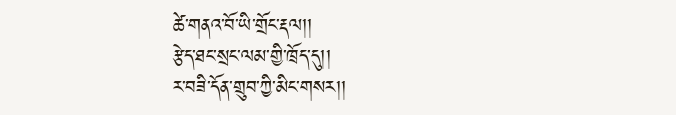ཚེ་གནའ་བོ་ཡི་གྲོང་རྡལ།།
རྩེད་ཐང་སྲང་ལམ་གྱི་ཁྲོད་དུ།།
ར་བཟི་དོན་གྲུབ་ཀྱི་མིང་གསར།།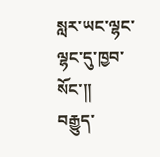སླར་ཡང་ལྷང་ལྷང་དུ་ཁྱབ་སོང་།།
བརྒྱུད་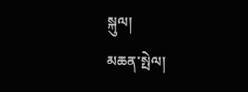སྐུལ།
མཆན་སྤེལ།